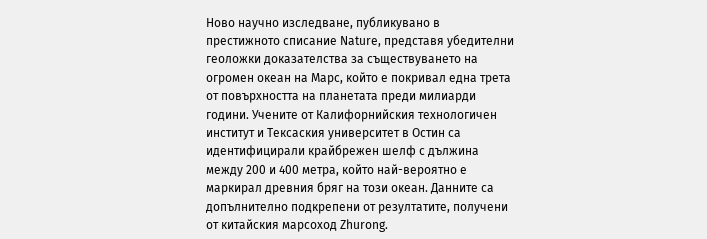Ново научно изследване, публикувано в престижното списание Nature, представя убедителни геоложки доказателства за съществуването на огромен океан на Марс, който е покривал една трета от повърхността на планетата преди милиарди години. Учените от Калифорнийския технологичен институт и Тексаския университет в Остин са идентифицирали крайбрежен шелф с дължина между 200 и 400 метра, който най-вероятно е маркирал древния бряг на този океан. Данните са допълнително подкрепени от резултатите, получени от китайския марсоход Zhurong.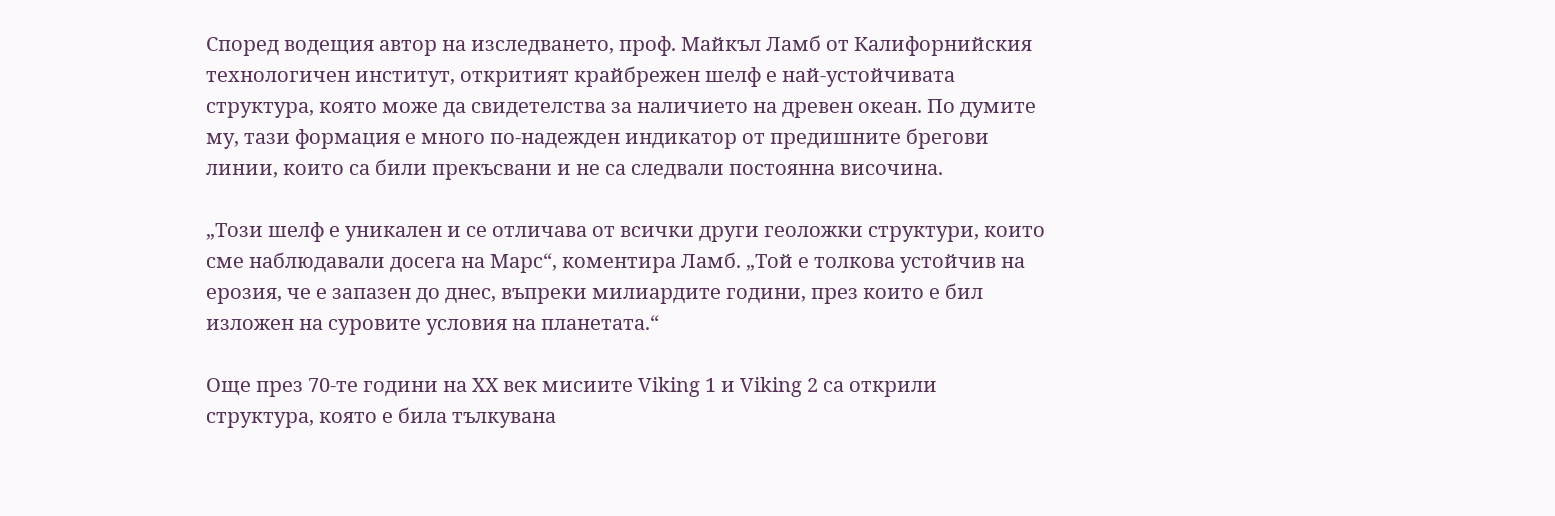Според водещия автор на изследването, проф. Майкъл Ламб от Калифорнийския технологичен институт, откритият крайбрежен шелф е най-устойчивата структура, която може да свидетелства за наличието на древен океан. По думите му, тази формация е много по-надежден индикатор от предишните брегови линии, които са били прекъсвани и не са следвали постоянна височина.

„Този шелф е уникален и се отличава от всички други геоложки структури, които сме наблюдавали досега на Марс“, коментира Ламб. „Той е толкова устойчив на ерозия, че е запазен до днес, въпреки милиардите години, през които е бил изложен на суровите условия на планетата.“

Още през 70-те години на XX век мисиите Viking 1 и Viking 2 са открили структура, която е била тълкувана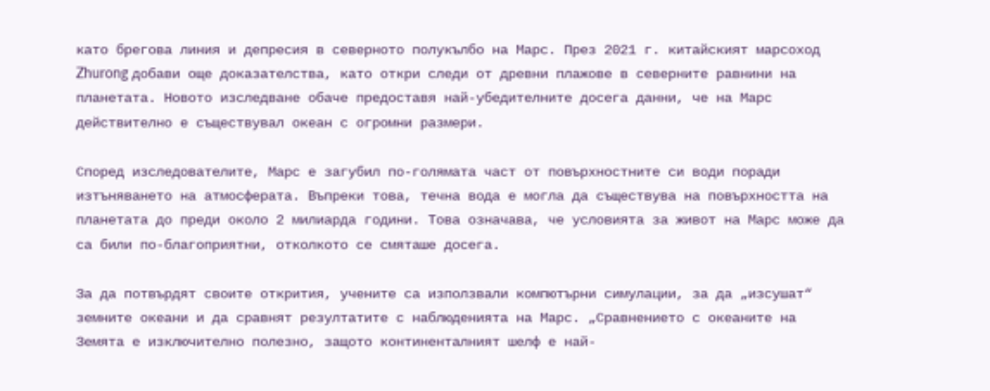като брегова линия и депресия в северното полукълбо на Марс. През 2021 г. китайският марсоход Zhurong добави още доказателства, като откри следи от древни плажове в северните равнини на планетата. Новото изследване обаче предоставя най-убедителните досега данни, че на Марс действително е съществувал океан с огромни размери.

Според изследователите, Марс е загубил по-голямата част от повърхностните си води поради изтъняването на атмосферата. Въпреки това, течна вода е могла да съществува на повърхността на планетата до преди около 2 милиарда години. Това означава, че условията за живот на Марс може да са били по-благоприятни, отколкото се смяташе досега.

За да потвърдят своите открития, учените са използвали компютърни симулации, за да „изсушат“ земните океани и да сравнят резултатите с наблюденията на Марс. „Сравнението с океаните на Земята е изключително полезно, защото континенталният шелф е най-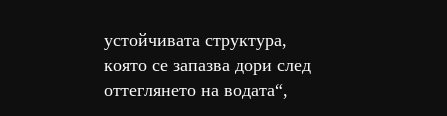устойчивата структура, която се запазва дори след оттеглянето на водата“,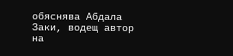обяснява Абдала Заки, водещ автор на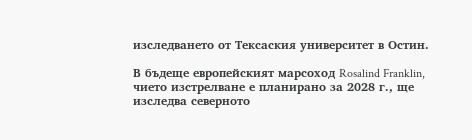изследването от Тексаския университет в Остин.

В бъдеще европейският марсоход Rosalind Franklin, чието изстрелване е планирано за 2028 г., ще изследва северното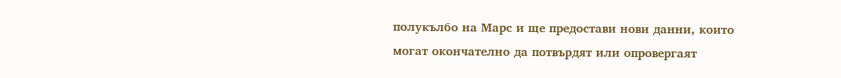полукълбо на Марс и ще предостави нови данни, които могат окончателно да потвърдят или опровергаят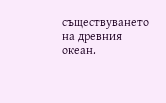съществуването на древния океан.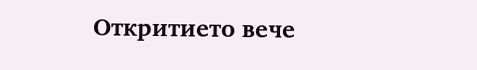Откритието вече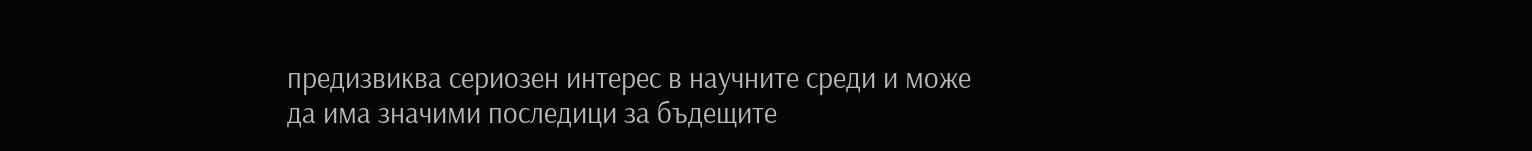предизвиква сериозен интерес в научните среди и може да има значими последици за бъдещите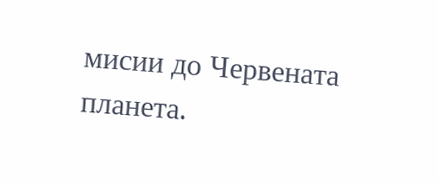мисии до Червената планета.